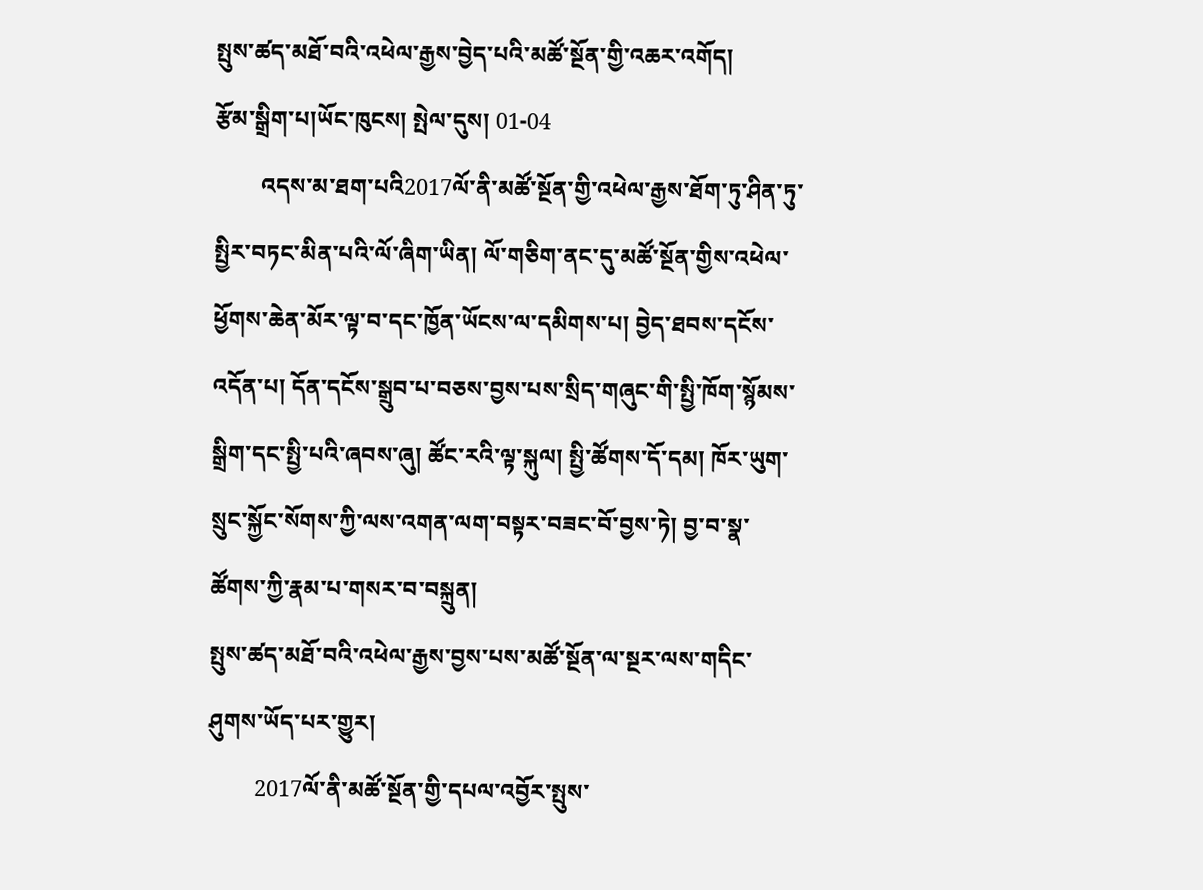སྤུས་ཚད་མཐོ་བའི་འཕེལ་རྒྱས་བྱེད་པའི་མཚོ་སྔོན་གྱི་འཆར་འགོད།
རྩོམ་སྒྲིག་པ།ཡོང་ཁུངས། སྤེལ་དུས། 01-04
        འདས་མ་ཐག་པའི2017ལོ་ནི་མཚོ་སྔོན་གྱི་འཕེལ་རྒྱས་ཐོག་ཏུ་ཤིན་ཏུ་སྤྱིར་བཏང་མིན་པའི་ལོ་ཞིག་ཡིན། ལོ་གཅིག་ནང་དུ་མཚོ་སྔོན་གྱིས་འཕེལ་ཕྱོགས་ཆེན་མོར་ལྟ་བ་དང་ཁྱོན་ཡོངས་ལ་དམིགས་པ། བྱེད་ཐབས་དངོས་འདོན་པ། དོན་དངོས་སྒྲུབ་པ་བཅས་བྱས་པས་སྲིད་གཞུང་གི་སྤྱི་ཁོག་སྙོམས་སྒྲིག་དང་སྤྱི་པའི་ཞབས་ཞུ། ཚོང་རའི་ལྟ་སྐུལ། སྤྱི་ཚོགས་དོ་དམ། ཁོར་ཡུག་སྲུང་སྐྱོང་སོགས་ཀྱི་ལས་འགན་ལག་བསྟར་བཟང་བོ་བྱས་ཏེ། བྱ་བ་སྣ་ཚོགས་ཀྱི་རྣམ་པ་གསར་བ་བསྐྲུན།
སྤུས་ཚད་མཐོ་བའི་འཕེལ་རྒྱས་བྱས་པས་མཚོ་སྔོན་ལ་སྔར་ལས་གདིང་ཤུགས་ཡོད་པར་གྱུར།
        2017ལོ་ནི་མཚོ་སྔོན་གྱི་དཔལ་འབྱོར་སྤུས་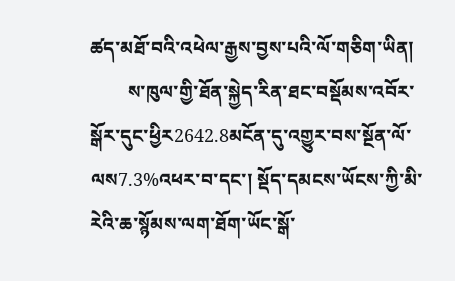ཚད་མཐོ་བའི་འཕེལ་རྒྱས་བྱས་པའི་ལོ་གཅིག་ཡིན།
        ས་ཁུལ་གྱི་ཐོན་སྐྱེད་རིན་ཐང་བསྡོམས་འབོར་སྒོར་དུང་ཕྱིར2642.8མངོན་དུ་འགྱུར་བས་སྔོན་ལོ་ལས7.3%འཕར་བ་དང་། སྡོད་དམངས་ཡོངས་ཀྱི་མི་རེའི་ཆ་སྙོམས་ལག་ཐོག་ཡོང་སྒོ་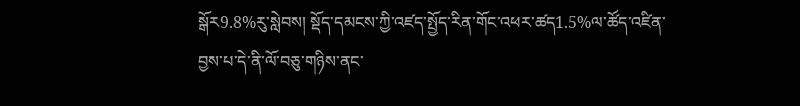སྒོར9.8%རུ་སླེབས། སྡོད་དམངས་ཀྱི་འཛད་སྤྱོད་རིན་གོང་འཕར་ཚད1.5%ལ་ཚོད་འཛིན་བྱས་པ་དེ་ནི་ལོ་བཅུ་གཉིས་ནང་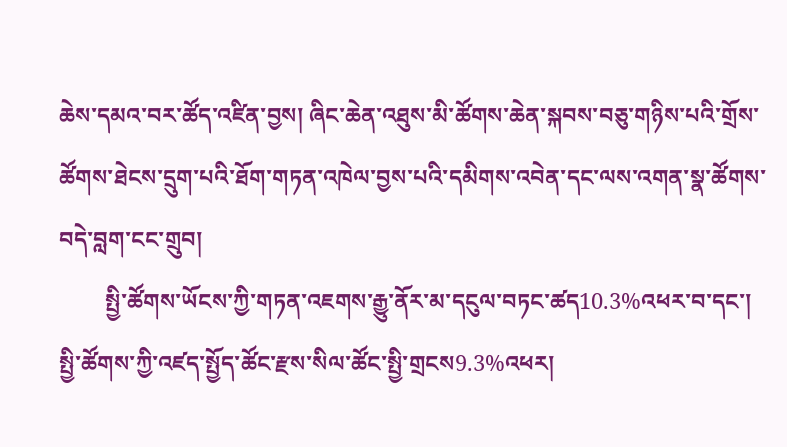ཆེས་དམའ་བར་ཚོད་འཛིན་བྱས། ཞིང་ཆེན་འཐུས་མི་ཚོགས་ཆེན་སྐབས་བཅུ་གཉིས་པའི་གྲོས་ཚོགས་ཐེངས་དྲུག་པའི་ཐོག་གཏན་འཁེལ་བྱས་པའི་དམིགས་འབེན་དང་ལས་འགན་སྣ་ཚོགས་བདེ་བླག་ངང་གྲུབ།
        སྤྱི་ཚོགས་ཡོངས་ཀྱི་གཏན་འཇགས་རྒྱུ་ནོར་མ་དངུལ་བཏང་ཚད10.3%འཕར་བ་དང་། སྤྱི་ཚོགས་ཀྱི་འཛད་སྤྱོད་ཚོང་རྫས་སིལ་ཚོང་སྤྱི་གྲངས9.3%འཕར།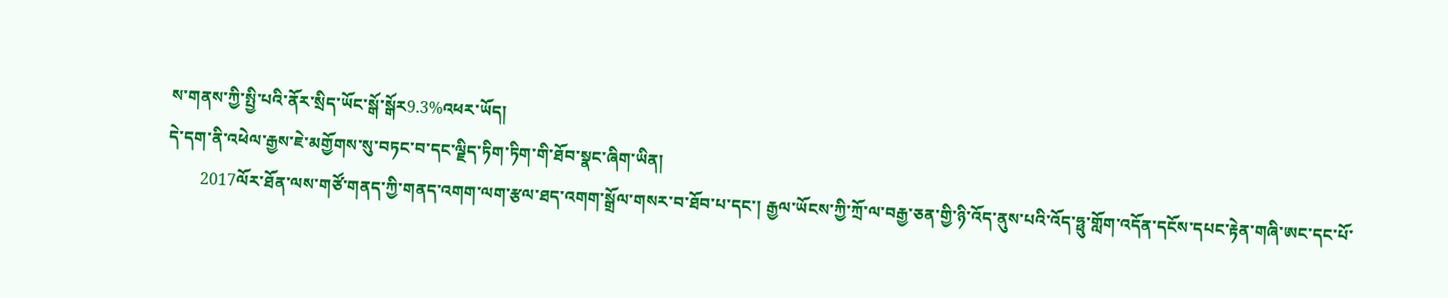ས་གནས་ཀྱི་སྤྱི་པའི་ནོར་སྲིད་ཡོང་སྒོ་སྒོར9.3%འཕར་ཡོད།
དེ་དག་ནི་འཕེལ་རྒྱས་ཇེ་མགྱོགས་སུ་བཏང་བ་དང་ལྗིད་ཏིག་ཏིག་གི་ཐོབ་སྣང་ཞིག་ཡིན།
        2017ལོར་ཐོན་ལས་གཙོ་གནད་ཀྱི་གནད་འགག་ལག་རྩལ་ཐད་འགག་སྒྲོལ་གསར་བ་ཐོབ་པ་དང་། རྒྱལ་ཡོངས་ཀྱི་ཀྲོ་ལ་བརྒྱ་ཅན་གྱི་ཉི་འོད་ནུས་པའི་འོད་ཧྥུ་གློག་འདོན་དངོས་དཔང་རྟེན་གཞི་ཨང་དང་པོ་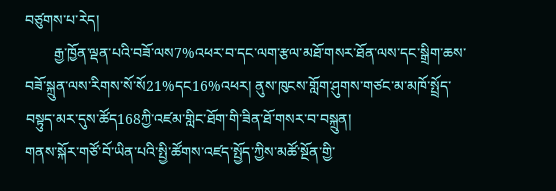བཙུགས་པ་རེད།
        རྒྱ་ཁྱོན་ལྡན་པའི་བཟོ་ལས7%འཕར་བ་དང་ལག་རྩལ་མཐོ་གསར་ཐོན་ལས་དང་སྒྲིག་ཆས་བཟོ་སྐྲུན་ལས་རིགས་སོ་སོ21%དང16%འཕར། ནུས་ཁུངས་གློག་ཤུགས་གཙང་མ་མཁོ་སྤྲོད་བསྟུད་མར་དུས་ཚོད168ཀྱི་འཛམ་གླིང་ཐོག་གི་ཟིན་ཐོ་གསར་བ་བསྐྲུན།
གནས་སྐོར་གཙོ་བོ་ཡིན་པའི་སྤྱི་ཚོགས་འཛད་སྤྱོད་ཀྱིས་མཚོ་སྔོན་གྱི་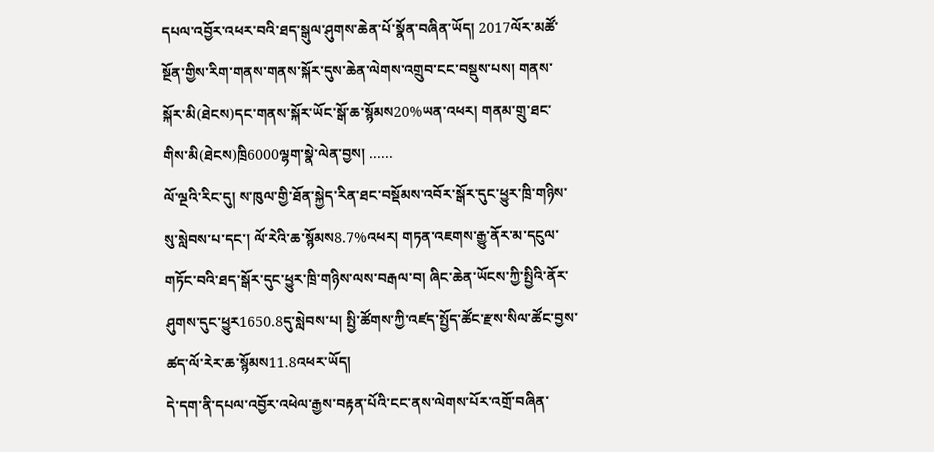དཔལ་འབྱོར་འཕར་བའི་ཐད་སྒུལ་ཤུགས་ཆེན་པོ་སྣོན་བཞིན་ཡོད། 2017ལོར་མཚོ་སྔོན་གྱིས་རིག་གནས་གནས་སྐོར་དུས་ཆེན་ལེགས་འགྲུབ་ངང་བསྡུས་པས། གནས་སྐོར་མི(ཐེངས)དང་གནས་སྐོར་ཡོང་སྒོ་ཆ་སྙོམས20%ཡན་འཕར། གནམ་གྲུ་ཐང་གིས་མི(ཐེངས)ཁྲི6000ལྷག་སྣེ་ལེན་བྱས། ......
ལོ་ལྔའི་རིང་དུ། ས་ཁུལ་གྱི་ཐོན་སྐྱེད་རིན་ཐང་བསྡོམས་འབོར་སྒོར་དུང་ཕྱུར་ཁྲི་གཉིས་སུ་སླེབས་པ་དང་། ལོ་རེའི་ཆ་སྙོམས8.7%འཕར། གཏན་འཇགས་རྒྱུ་ནོར་མ་དངུལ་གཏོང་བའི་ཐད་སྒོར་དུང་ཕྱུར་ཁྲི་གཉིས་ལས་བརྒལ་བ། ཞིང་ཆེན་ཡོངས་ཀྱི་སྤྱིའི་ནོར་ཤུགས་དུང་ཕྱུར1650.8དུ་སླེབས་པ། སྤྱི་ཚོགས་ཀྱི་འཛད་སྤྱོད་ཚོང་རྫས་སིལ་ཚོང་བྱས་ཚད་ལོ་རེར་ཆ་སྙོམས11.8འཕར་ཡོད།
དེ་དག་ནི་དཔལ་འབྱོར་འཕེལ་རྒྱས་བརྟན་པོའི་ངང་ནས་ལེགས་པོར་འགྲོ་བཞིན་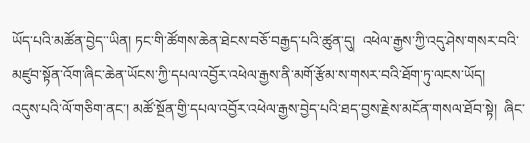ཡོད་པའི་མཚོན་བྱེད་་ཡིན། ཏང་གི་ཚོགས་ཆེན་ཐེངས་བཅོ་བརྒྱད་པའི་ཚུན་དུ།  འཕེལ་རྒྱས་ཀྱི་འདུ་ཤེས་གསར་བའི་མཛུབ་སྟོན་འོག་ཞིང་ཆེན་ཡོངས་ཀྱི་དཔལ་འབྱོར་འཕེལ་རྒྱས་ནི་མགོ་རྩོམ་ས་གསར་བའི་ཐོག་ཏུ་ལངས་ཡོད།
འདུས་པའི་ལོ་གཅིག་ནང་། མཚོ་སྔོན་གྱི་དཔལ་འབྱོར་འཕེལ་རྒྱས་བྱེད་པའི་ཐད་བྱས་རྗེས་མངོན་གསལ་ཐོབ་སྟེ།  ཞིང་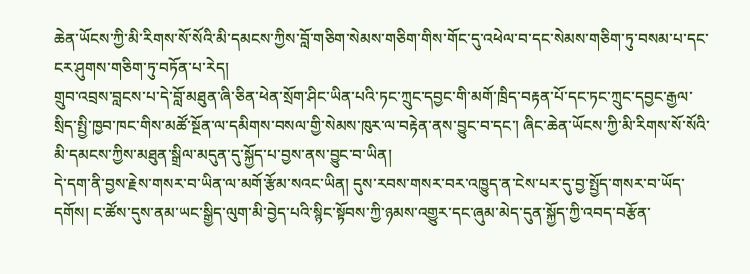ཆེན་ཡོངས་ཀྱི་མི་རིགས་སོ་སོའི་མི་དམངས་ཀྱིས་བློ་གཅིག་སེམས་གཅིག་གིས་གོང་དུ་འཕེལ་བ་དང་སེམས་གཅིག་ཏུ་བསམ་པ་དང་ངར་ཤུགས་གཅིག་ཏུ་བཏོན་པ་རེད།
གྲུབ་འབྲས་བླངས་པ་དེ་བློ་མཐུན་ཞི་ཅིན་ཕེན་སྲོག་ཤིང་ཡིན་པའི་ཏང་ཀྲུང་དབྱང་གི་མགོ་ཁྲིད་བརྟན་པོ་དང་ཏང་ཀྲུང་དབྱང་རྒྱལ་སྲིད་སྤྱི་ཁྱབ་ཁང་གིས་མཚོ་སྔོན་ལ་དམིགས་བསལ་གྱི་སེམས་ཁུར་ལ་བརྟེན་ནས་བྱུང་བ་དང་། ཞིང་ཆེན་ཡོངས་ཀྱི་མི་རིགས་སོ་སོའི་མི་དམངས་ཀྱིས་མཐུན་སྒྲིལ་མདུན་དུ་སྐྱོད་པ་བྱས་ནས་བྱུང་བ་ཡིན།
དེ་དག་ནི་བྱས་རྗེས་གསར་བ་ཡིན་ལ་མགོ་རྩོམ་སའང་ཡིན། དུས་རབས་གསར་བར་འཁྱུད་ན་ངེས་པར་དུ་བྱ་སྤྱོད་གསར་བ་ཡོད་དགོས། ང་ཚོས་དུས་ནམ་ཡང་སྒྱིད་ལུག་མི་བྱེད་པའི་སྙིང་སྟོབས་ཀྱི་ཉམས་འགྱུར་དང་ཞུམ་མེད་དུན་སྐྱོད་ཀྱི་འབད་བརྩོན་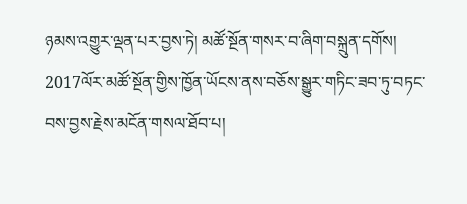ཉམས་འགྱུར་ལྡན་པར་བྱས་ཏེ། མཚོ་སྔོན་གསར་བ་ཞིག་བསྐྲུན་དགོས།
2017ལོར་མཚོ་སྔོན་གྱིས་ཁྱོན་ཡོངས་ནས་བཅོས་སྒྱུར་གཏིང་ཟབ་ཏུ་བཏང་བས་བྱས་རྗེས་མངོན་གསལ་ཐོབ་པ།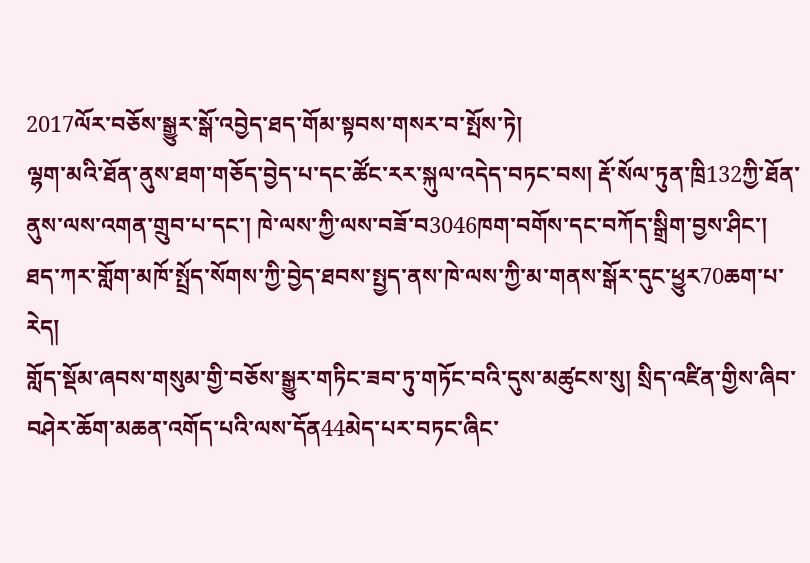2017ལོར་བཅོས་སྒྱུར་སྒོ་འབྱེད་ཐད་གོམ་སྟབས་གསར་བ་སྤོས་ཏེ།
ལྷག་མའི་ཐོན་ནུས་ཐག་གཅོད་བྱེད་པ་དང་ཚོང་རར་སྐུལ་འདེད་བཏང་བས། རྡོ་སོལ་ཏུན་ཁྲི132ཀྱི་ཐོན་ནུས་ལས་འགན་གྲུབ་པ་དང་། ཁེ་ལས་ཀྱི་ལས་བཟོ་བ3046ཁག་བགོས་དང་བཀོད་སྒྲིག་བྱས་ཤིང་། ཐད་ཀར་གློག་མཁོ་སྤྲོད་སོགས་ཀྱི་བྱེད་ཐབས་སྤྱད་ནས་ཁེ་ལས་ཀྱི་མ་གནས་སྒོར་དུང་ཕྱུར70ཆག་པ་རེད།
གློད་སྡོམ་ཞབས་གསུམ་གྱི་བཅོས་སྒྱུར་གཏིང་ཟབ་ཏུ་གཏོང་བའི་དུས་མཚུངས་སུ། སྲིད་འཛིན་གྱིས་ཞིབ་བཤེར་ཆོག་མཆན་འགོད་པའི་ལས་དོན44མེད་པར་བཏང་ཞིང་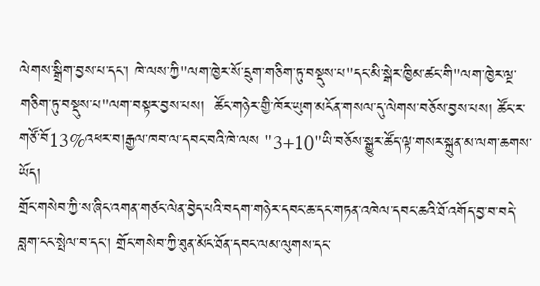ལེགས་སྒྲིག་བྱས་པ་དང་། ཁེ་ལས་ཀྱི"ལག་ཁྱེར་སོ་དྲུག་གཅིག་ཏུ་བསྡུས་པ"དང་མི་སྒེར་ཁྱིམ་ཚང་གི"ལག་ཁྱེར་ལྔ་གཅིག་ཏུ་བསྡུས་པ"ལག་བསྟར་བྱས་པས།  ཚོང་གཉེར་གྱི་ཁོར་ཡུག་མངོན་གསལ་དུ་ལེགས་བཅོས་བྱས་པས། ཚོང་ར་གཙོ་བོ13%འཕར་བ།རྒྱལ་ཁབ་ལ་དབང་བའི་ཁེ་ལས "3+10"ཡི་བཅོས་སྒྱུར་ཚོད་ལྟ་གསར་སྐྲུན་མ་ལག་ཆགས་ཡོད།
གྲོང་གསེབ་ཀྱི་ས་ཞིང་འགན་གཙང་ལེན་བྱེད་པའི་བདག་གཉེར་དབང་ཆ་དང་གཏན་འཁེལ་དབང་ཆའི་ཐོ་འགོད་བྱ་བ་བདེ་བླག་ངང་སྤེལ་བ་དང་། གྲོང་གསེབ་ཀྱི་ཐུན་མོང་ཐོན་དབང་ལམ་ལུགས་དང་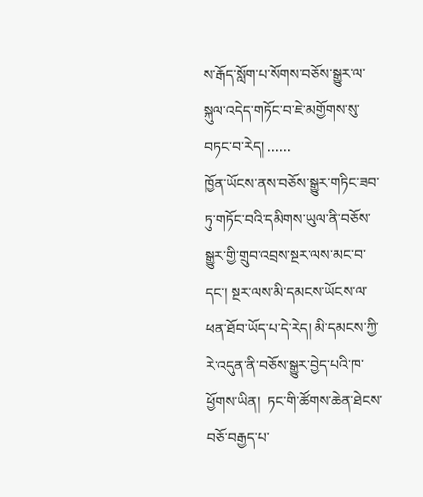ས་རྒོད་སློག་པ་སོགས་བཅོས་སྒྱུར་ལ་སྐུལ་འདེད་གཏོང་བ་ཇེ་མགྱོགས་སུ་བཏང་བ་རེད། ......
ཁྱོན་ཡོངས་ནས་བཅོས་སྒྱུར་གཏིང་ཟབ་ཏུ་གཏོང་བའི་དམིགས་ཡུལ་ནི་བཅོས་སྒྱུར་གྱི་གྲུབ་འབྲས་སྔར་ལས་མང་བ་དང་། སྔར་ལས་མི་དམངས་ཡོངས་ལ་ཕན་ཐོབ་ཡོད་པ་དེ་རེད། མི་དམངས་ཀྱི་རེ་འདུན་ནི་བཅོས་སྒྱུར་བྱེད་པའི་ཁ་ཕྱོགས་ཡིན།  ཏང་གི་ཚོགས་ཆེན་ཐེངས་བཅོ་བརྒྱད་པ་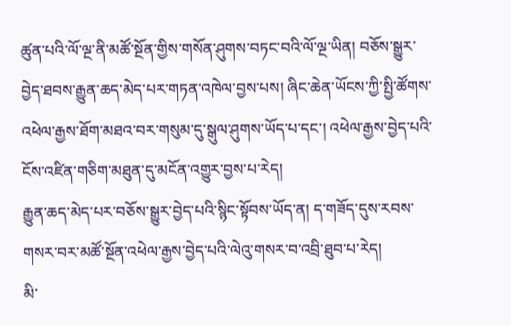ཚུན་པའི་ལོ་ལྔ་ནི་མཚོ་སྔོན་གྱིས་གསོན་ཤུགས་བཏང་བའི་ལོ་ལྔ་ཡིན། བཅོས་སྒྱུར་བྱེད་ཐབས་རྒྱུན་ཆད་མེད་པར་གཏན་འཁེལ་བྱས་པས། ཞིང་ཆེན་ཡོངས་ཀྱི་སྤྱི་ཚོགས་འཕེལ་རྒྱས་ཐོག་མཐའ་བར་གསུམ་དུ་སྒུལ་ཤུགས་ཡོད་པ་དང་། འཕེལ་རྒྱས་བྱེད་པའི་ངོས་འཛིན་གཅིག་མཐུན་དུ་མངོན་འགྱུར་བྱས་པ་རེད།
རྒྱུན་ཆད་མེད་པར་བཅོས་སྒྱུར་བྱེད་པའི་སྙིང་སྟོབས་ཡོད་ན། ད་གཟོད་དུས་རབས་གསར་བར་མཚོ་སྔོན་འཕེལ་རྒྱས་བྱེད་པའི་ལེའུ་གསར་བ་འབྲི་ཐུབ་པ་རེད།
མི་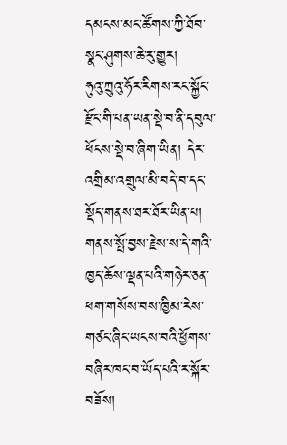དམངས་མང་ཚོགས་ཀྱི་ཐོབ་སྣང་ཤུགས་ཆེ་རུ་གྱུར།
ཧུའུ་ཀྲུའུ་ཧོར་རིགས་རང་སྐྱོང་རྫོང་གི་པན་ཡན་སྡེ་བ་ནི་དབུལ་ཕོངས་སྡེ་བ་ཞིག་ཡིན། དེར་འགྲིམ་འགྲུལ་མི་བདེ་བ་དང་སྡོད་གནས་ཐར་ཐོར་ཡིན་པ། གནས་སྤོ་བྱས་རྗེས་ས་དེ་གའི་ཁྱད་ཆོས་ལྡན་པའི་གཉེར་ཅན་ཕག་གསོས་བས་ཁྱིམ་རེས་གཙང་ཞིང་ཡངས་བའི་ཕྱོགས་བཞིར་ཁང་བ་ཡོད་པའི་ར་སྐོར་བཟོས།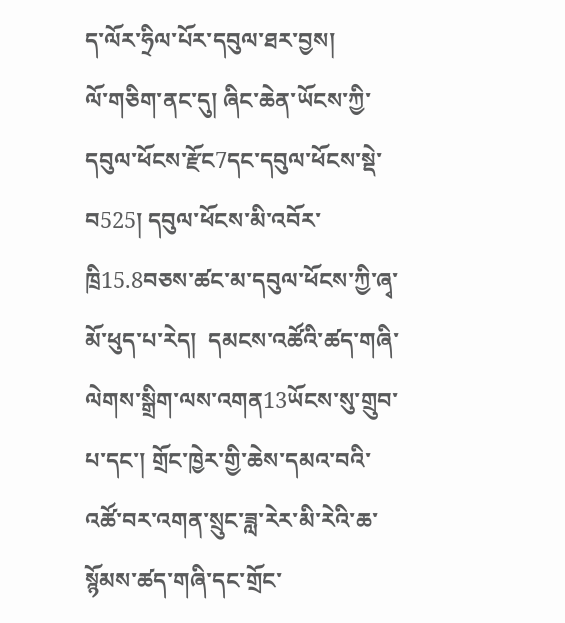ད་ལོར་ཧྲིལ་པོར་དབུལ་ཐར་བྱས།
ལོ་གཅིག་ནང་དུ། ཞིང་ཆེན་ཡོངས་ཀྱི་དབུལ་ཕོངས་རྫོང7དང་དབུལ་ཕོངས་སྡེ་བ525། དབུལ་ཕོངས་མི་འབོར་ཁྲི15.8བཅས་ཚང་མ་དབུལ་ཕོངས་ཀྱི་ཞྭ་མོ་ཕུད་པ་རེད།  དམངས་འཚོའི་ཚད་གཞི་ལེགས་སྒྲིག་ལས་འགན13ཡོངས་སུ་གྲུབ་པ་དང་། གྲོང་ཁྱེར་གྱི་ཆེས་དམའ་བའི་འཚོ་བར་འགན་སྲུང་ཟླ་རེར་མི་རེའི་ཆ་སྙོམས་ཚད་གཞི་དང་གྲོང་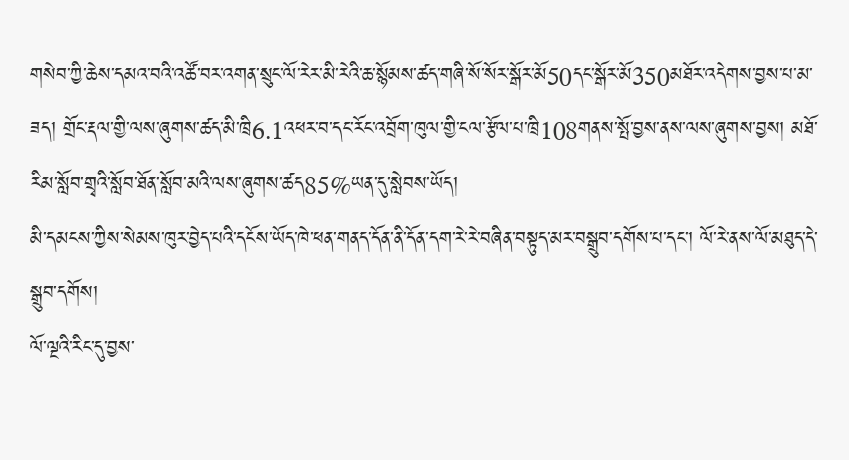གསེབ་ཀྱི་ཆེས་དམའ་བའི་འཚོ་བར་འགན་སྲུང་ལོ་རེར་མི་རེའི་ཆ་སྙོམས་ཚད་གཞི་སོ་སོར་སྒོར་མོ50དང་སྒོར་མོ350མཐོར་འདེགས་བྱས་པ་མ་ཟད། གྲོང་རྡལ་གྱི་ལས་ཞུགས་ཚད་མི་ཁྲི6.1འཕར་བ་དང་རོང་འབྲོག་ཁུལ་གྱི་ངལ་རྩོལ་པ་ཁྲི108གནས་སྤོ་བྱས་ནས་ལས་ཞུགས་བྱས། མཐོ་རིམ་སློབ་གྲྭའི་སློབ་ཐོན་སློབ་མའི་ལས་ཞུགས་ཚད85%ཡན་དུ་སླེབས་ཡོད།
མི་དམངས་ཀྱིས་སེམས་ཁུར་བྱེད་པའི་དངོས་ཡོད་ཁེ་ཕན་གནད་དོན་ནི་དོན་དག་རེ་རེ་བཞིན་བསྟུད་མར་བསྒྲུབ་དགོས་པ་དང་། ལོ་རེ་ནས་ལོ་མཐུད་དེ་སྒྲུབ་དགོས།
ལོ་ལྔའི་རིང་དུ་བྱས་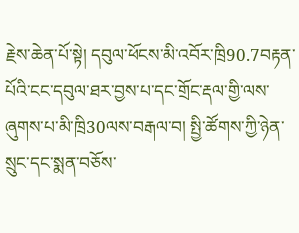རྗེས་ཆེན་པོ་སྟེ། དབུལ་ཕོངས་མི་འབོར་ཁྲི90.7བརྟན་པོའི་ངང་དབུལ་ཐར་བྱས་པ་དང་གྲོང་རྡལ་གྱི་ལས་ཞུགས་པ་མི་ཁྲི30ལས་བརྒལ་བ། སྤྱི་ཚོགས་ཀྱི་ཉེན་སྲུང་དང་སྨན་བཅོས་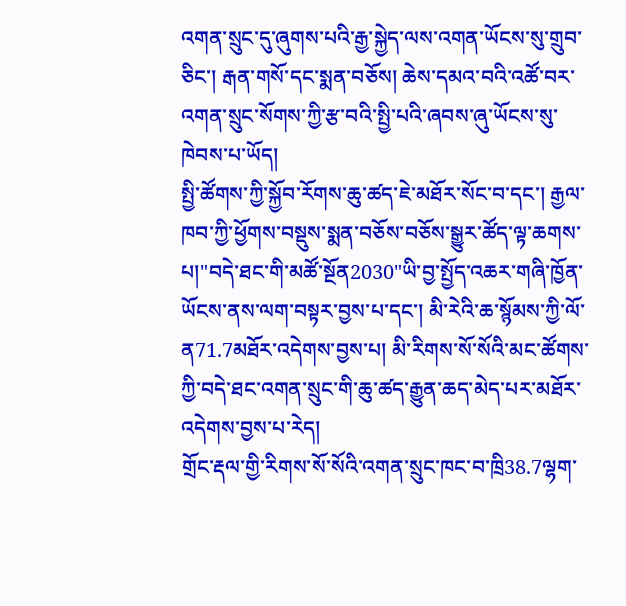འགན་སྲུང་དུ་ཞུགས་པའི་རྒྱ་སྐྱེད་ལས་འགན་ཡོངས་སུ་གྲུབ་ཅིང་། རྒན་གསོ་དང་སྨན་བཅོས། ཆེས་དམའ་བའི་འཚོ་བར་འགན་སྲུང་སོགས་ཀྱི་རྩ་བའི་སྤྱི་པའི་ཞབས་ཞུ་ཡོངས་སུ་ཁེབས་པ་ཡོད།
སྤྱི་ཚོགས་ཀྱི་སྐྱོབ་རོགས་ཆུ་ཚད་ཇེ་མཐོར་སོང་བ་དང་། རྒྱལ་ཁབ་ཀྱི་ཕྱོགས་བསྡུས་སྨན་བཅོས་བཅོས་སྒྱུར་ཚོད་ལྟ་ཆགས་པ།"བདེ་ཐང་གི་མཚོ་སྔོན2030"ཡི་བྱ་སྤྱོད་འཆར་གཞི་ཁྱོན་ཡོངས་ནས་ལག་བསྟར་བྱས་པ་དང་། མི་རེའི་ཆ་སྙོམས་ཀྱི་ལོ་ན71.7མཐོར་འདེགས་བྱས་པ། མི་རིགས་སོ་སོའི་མང་ཚོགས་ཀྱི་བདེ་ཐང་འགན་སྲུང་གི་ཆུ་ཚད་རྒྱུན་ཆད་མེད་པར་མཐོར་འདེགས་བྱས་པ་རེད།
གྲོང་རྡལ་གྱི་རིགས་སོ་སོའི་འགན་སྲུང་ཁང་བ་ཁྲི38.7ལྷག་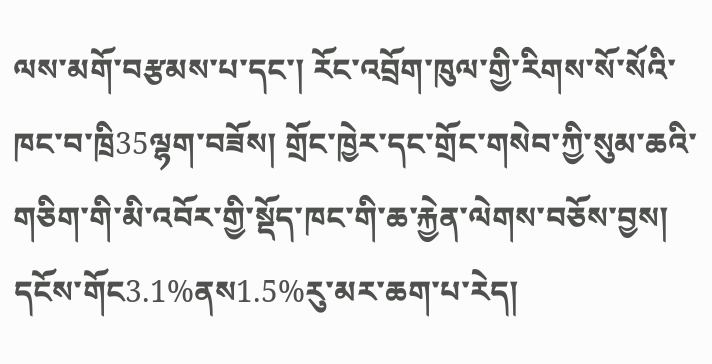ལས་མགོ་བརྩམས་པ་དང་། རོང་འབྲོག་ཁུལ་གྱི་རིགས་སོ་སོའི་ཁང་བ་ཁྲི35ལྷག་བཟོས། གྲོང་ཁྱེར་དང་གྲོང་གསེབ་ཀྱི་སུམ་ཆའི་གཅིག་གི་མི་འབོར་གྱི་སྡོད་ཁང་གི་ཆ་རྐྱེན་ལེགས་བཅོས་བྱས།
དངོས་གོང3.1%ནས1.5%རུ་མར་ཆག་པ་རེད།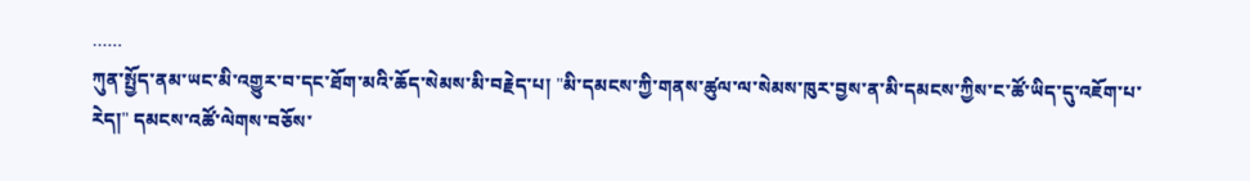......
ཀུན་སྤྱོད་ནམ་ཡང་མི་འགྱུར་བ་དང་ཐོག་མའི་ཆོད་སེམས་མི་བརྗེད་པ། "མི་དམངས་ཀྱི་གནས་ཚུལ་ལ་སེམས་ཁུར་བྱས་ན་མི་དམངས་ཀྱིས་ང་ཚོ་ཡིད་དུ་འཇོག་པ་རེད།" དམངས་འཚོ་ལེགས་བཅོས་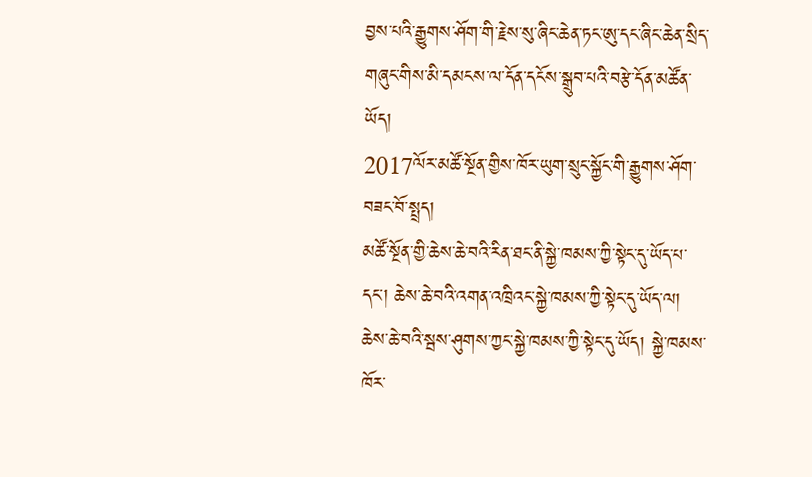བྱས་པའི་རྒྱུགས་ཤོག་གི་རྗེས་སུ་ཞིང་ཆེན་ཏང་ཨུ་དང་ཞིང་ཆེན་སྲིད་གཞུང་གིས་མི་དམངས་ལ་དོན་དངོས་སྒྲུབ་པའི་བརྩེ་དོན་མཚོན་ཡོད།
2017ལོར་མཚོ་སྔོན་གྱིས་ཁོར་ཡུག་སྲུང་སྐྱོང་གི་རྒྱུགས་ཤོག་བཟང་བོ་སྤྲད།
མཚོ་སྔོན་གྱི་ཆེས་ཆེ་བའི་རིན་ཐང་ནི་སྐྱེ་ཁམས་ཀྱི་སྟེང་དུ་ཡོད་པ་དང་། ཆེས་ཆེ་བའི་འགན་འཁྲིའང་སྐྱེ་ཁམས་ཀྱི་སྟེང་དུ་ཡོད་ལ། ཆེས་ཆེ་བའི་སྦས་ཤུགས་ཀྱང་སྐྱེ་ཁམས་ཀྱི་སྟེང་དུ་ཡོད། སྐྱེ་ཁམས་ཁོར་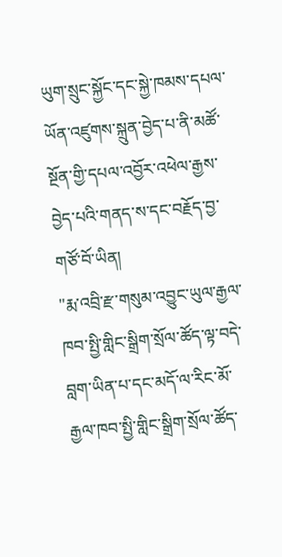ཡུག་སྲུང་སྐྱོང་དང་སྐྱེ་ཁམས་དཔལ་ཡོན་འཛུགས་སྐྲུན་བྱེད་པ་ནི་མཚོ་སྔོན་གྱི་དཔལ་འབྱོར་འཕེལ་རྒྱས་བྱེད་པའི་གནད་ས་དང་བརྗོད་བྱ་གཙོ་བོ་ཡིན།
"རྨ་འབྲི་རྫ་གསུམ་འབྱུང་ཡུལ་རྒྱལ་ཁབ་སྤྱི་གླིང་སྒྲིག་སྲོལ་ཚོད་ལྟ་བདེ་བླག་ཡིན་པ་དང་མདོ་ལ་རིང་མོ་རྒྱལ་ཁབ་སྤྱི་གླིང་སྒྲིག་སྲོལ་ཚོད་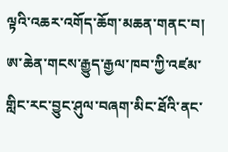ལྟའི་འཆར་འགོད་ཆོག་མཆན་གནང་བ། ཨ་ཆེན་གངས་རྒྱུད་རྒྱལ་ཁབ་ཀྱི་འཛམ་གླིང་རང་བྱུང་ཤུལ་བཞག་མིང་ཐོའི་ནང་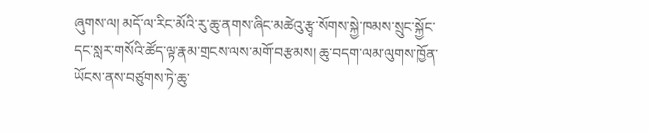ཞུགས་ལ། མདོ་ལ་རིང་མོའི་རུ་ཆུ་ནགས་ཞིང་མཚེའུ་རྩྭ་སོགས་སྐྱེ་ཁམས་སྲུང་སྐྱོང་དང་སླར་གསོའི་ཚོད་ལྟ་རྣམ་གྲངས་ལས་མགོ་བརྩམས། ཆུ་བདག་ལམ་ལུགས་ཁྱོན་ཡོངས་ནས་བཙུགས་ཏེ་ཆུ་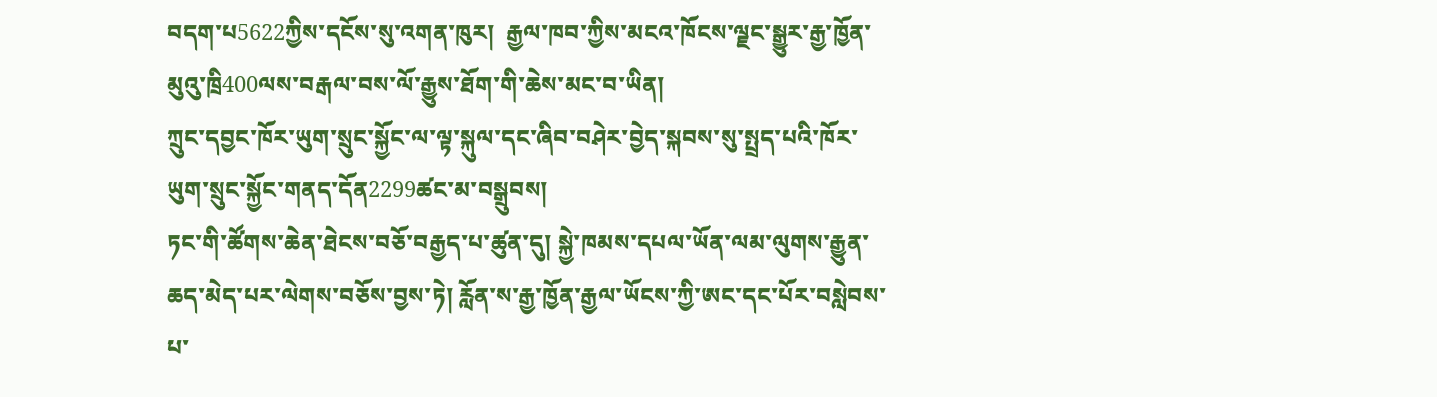བདག་པ5622ཀྱིས་དངོས་སུ་འགན་ཁུར།  རྒྱལ་ཁབ་ཀྱིས་མངའ་ཁོངས་ལྗང་སྒྱུར་རྒྱ་ཁྱོན་མུའུ་ཁྲི400ལས་བརྒལ་བས་ལོ་རྒྱུས་ཐོག་གི་ཆེས་མང་བ་ཡིན།
ཀྲུང་དབྱང་ཁོར་ཡུག་སྲུང་སྐྱོང་ལ་ལྟ་སྐུལ་དང་ཞིབ་བཤེར་བྱེད་སྐབས་སུ་སྤྲད་པའི་ཁོར་ཡུག་སྲུང་སྐྱོང་གནད་དོན2299ཚང་མ་བསྒྲུབས།
ཏང་གི་ཚོགས་ཆེན་ཐེངས་བཅོ་བརྒྱད་པ་ཚུན་དུ། སྐྱེ་ཁམས་དཔལ་ཡོན་ལམ་ལུགས་རྒྱུན་ཆད་མེད་པར་ལེགས་བཅོས་བྱས་ཏེ། རློན་ས་རྒྱ་ཁྱོན་རྒྱལ་ཡོངས་ཀྱི་ཨང་དང་པོར་བསླེབས་པ་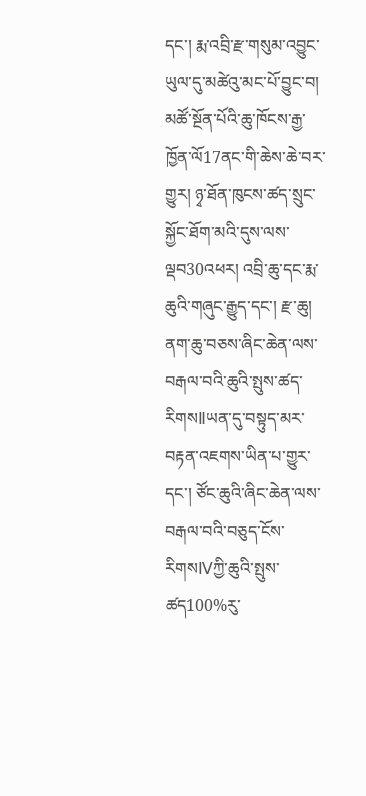དང་། རྨ་འབྲི་རྫ་གསུམ་འབྱུང་ཡུལ་དུ་མཚེའུ་མང་པོ་བྱུང་བ། མཚོ་སྔོན་པོའི་ཆུ་ཁོངས་རྒྱ་ཁྱོན་ལོ17ནང་གི་ཆེས་ཆེ་བར་གྱུར། ཉྭ་ཐོན་ཁུངས་ཚད་སྲུང་སྐྱོང་ཐོག་མའི་དུས་ལས་ལྡབ30འཕར། འབྲི་ཆུ་དང་རྨ་ཆུའི་གཞུང་རྒྱུད་དང་། རྫ་ཆུ། ནག་ཆུ་བཅས་ཞིང་ཆེན་ལས་བརྒལ་བའི་ཆུའི་སྤུས་ཚད་རིགསⅡཡན་དུ་བསྟུད་མར་བརྟན་འཇགས་ཡིན་པ་གྱུར་དང་། ཙོང་ཆུའི་ཞིང་ཆེན་ལས་བརྒལ་བའི་བཅུད་ངོས་རིགསⅣཀྱི་ཆུའི་སྤུས་ཚད100%རུ་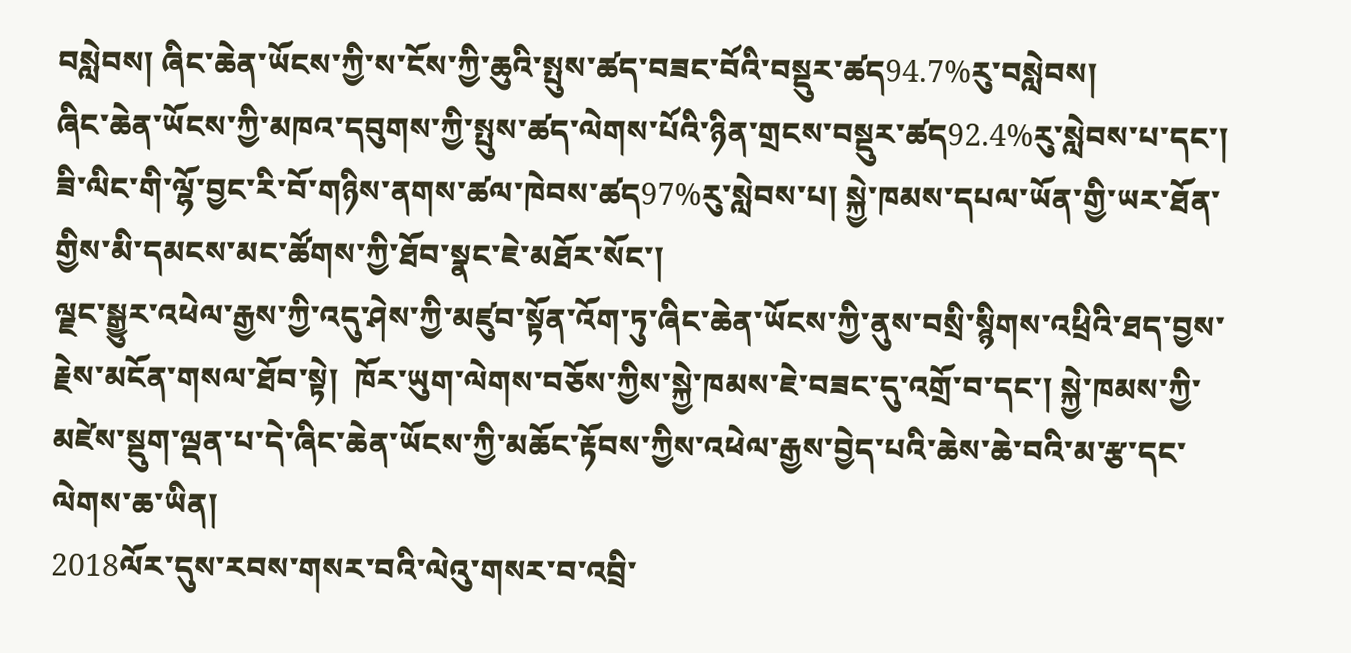བསླེབས། ཞིང་ཆེན་ཡོངས་ཀྱི་ས་ངོས་ཀྱི་ཆུའི་སྤུས་ཚད་བཟང་བོའི་བསྡུར་ཚད94.7%རུ་བསླེབས།
ཞིང་ཆེན་ཡོངས་ཀྱི་མཁའ་དབུགས་ཀྱི་སྤུས་ཚད་ལེགས་པོའི་ཉིན་གྲངས་བསྡུར་ཚད92.4%རུ་སླེབས་པ་དང་། ཟི་ལིང་གི་ལྷོ་བྱང་རི་བོ་གཉིས་ནགས་ཚལ་ཁེབས་ཚད97%རུ་སླེབས་པ། སྐྱེ་ཁམས་དཔལ་ཡོན་གྱི་ཡར་ཐོན་གྱིས་མི་དམངས་མང་ཚོགས་ཀྱི་ཐོབ་སྣང་ཇེ་མཐོར་སོང་།
ལྗང་སྒྱུར་འཕེལ་རྒྱས་ཀྱི་འདུ་ཤེས་ཀྱི་མཛུབ་སྟོན་འོག་ཏུ་ཞིང་ཆེན་ཡོངས་ཀྱི་ནུས་བསྲི་སྙིགས་འཕྲིའི་ཐད་བྱས་རྗེས་མངོན་གསལ་ཐོབ་སྟེ།  ཁོར་ཡུག་ལེགས་བཅོས་ཀྱིས་སྐྱེ་ཁམས་ཇེ་བཟང་དུ་འགྲོ་བ་དང་། སྐྱེ་ཁམས་ཀྱི་མཛེས་སྡུག་ལྡན་པ་དེ་ཞིང་ཆེན་ཡོངས་ཀྱི་མཆོང་རྟོབས་ཀྱིས་འཕེལ་རྒྱས་བྱེད་པའི་ཆེས་ཆེ་བའི་མ་རྩ་དང་ལེགས་ཆ་ཡིན།
2018ལོར་དུས་རབས་གསར་བའི་ལེའུ་གསར་བ་འབྲི་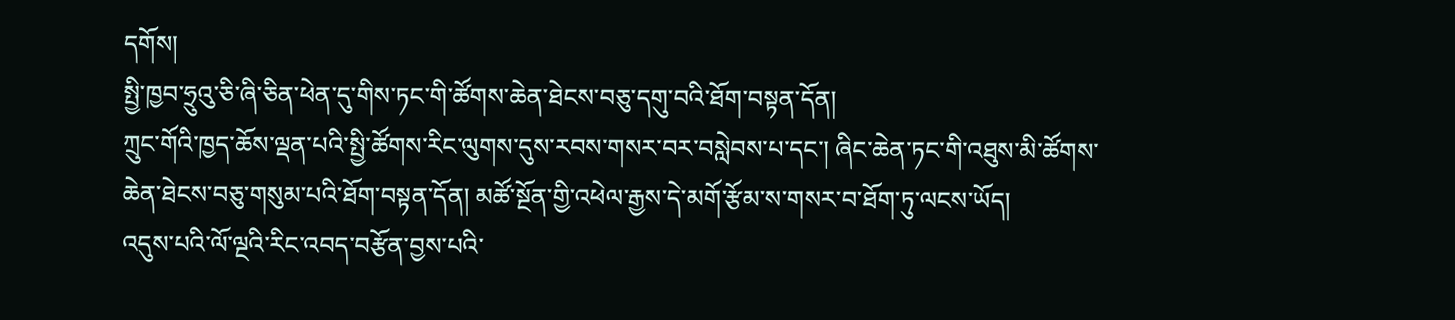དགོས།
སྤྱི་ཁྱབ་ཧྲུའུ་ཅི་ཞི་ཅིན་ཕེན་དུ་གིས་ཏང་གི་ཚོགས་ཆེན་ཐེངས་བཅུ་དགུ་བའི་ཐོག་བསྟན་དོན།
ཀྲུང་གོའི་ཁྱད་ཆོས་ལྡན་པའི་སྤྱི་ཚོགས་རིང་ལུགས་དུས་རབས་གསར་བར་བསླེབས་པ་དང་། ཞིང་ཆེན་ཏང་གི་འཐུས་མི་ཚོགས་ཆེན་ཐེངས་བཅུ་གསུམ་པའི་ཐོག་བསྟན་དོན། མཚོ་སྔོན་གྱི་འཕེལ་རྒྱས་དེ་མགོ་རྩོམ་ས་གསར་བ་ཐོག་ཏུ་ལངས་ཡོད།
འདུས་པའི་ལོ་ལྔའི་རིང་འབད་བརྩོན་བྱས་པའི་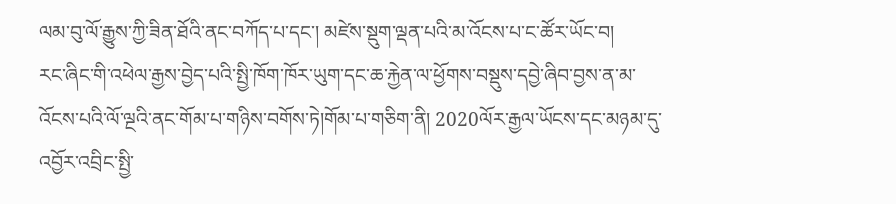ལམ་བུ་ལོ་རྒྱུས་ཀྱི་ཟིན་ཐོའི་ནང་བཀོད་པ་དང་། མཛེས་སྡུག་ལྡན་པའི་མ་འོངས་པ་ང་ཚོར་ཡོང་བ།
རང་ཞིང་གི་འཕེལ་རྒྱས་བྱེད་པའི་སྤྱི་ཁོག་ཁོར་ཡུག་དང་ཆ་རྐྱེན་ལ་ཕྱོགས་བསྡུས་དབྱེ་ཞིབ་བྱས་ན་མ་འོངས་པའི་ལོ་ལྔའི་ནང་གོམ་པ་གཉིས་བགོས་ཏེ།གོམ་པ་གཅིག་ནི། 2020ལོར་རྒྱལ་ཡོངས་དང་མཉམ་དུ་འབྱོར་འབྲིང་སྤྱི་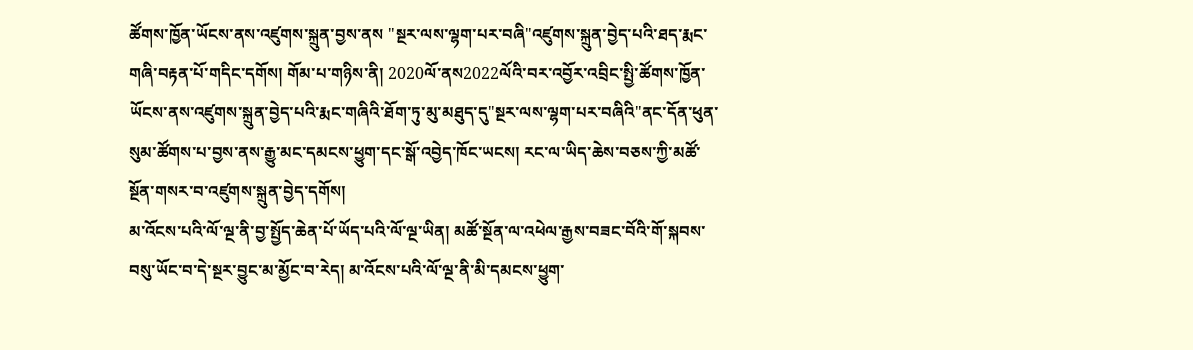ཚོགས་ཁྱོན་ཡོངས་ནས་འཛུགས་སྐྲུན་བྱས་ནས "སྔར་ལས་ལྷག་པར་བཞི"འཛུགས་སྐྲུན་བྱེད་པའི་ཐད་རྨང་གཞི་བརྟན་པོ་གདིང་དགོས། གོམ་པ་གཉིས་ནི། 2020ལོ་ནས2022ལོའི་བར་འབྱོར་འབྲིང་སྤྱི་ཚོགས་ཁྱོན་ཡོངས་ནས་འཛུགས་སྐྲུན་བྱེད་པའི་རྨང་གཞིའི་ཐོག་ཏུ་མུ་མཐུད་དུ"སྔར་ལས་ལྷག་པར་བཞིའི"ནང་དོན་ཕུན་སུམ་ཚོགས་པ་བྱས་ནས་རྒྱུ་མང་དམངས་ཕྱུག་དང་སྒོ་འབྱེད་ཁོང་ཡངས། རང་ལ་ཡིད་ཆེས་བཅས་ཀྱི་མཚོ་སྔོན་གསར་བ་འཛུགས་སྐྲུན་བྱེད་དགོས།
མ་འོངས་པའི་ལོ་ལྔ་ནི་བྱ་སྤྱོད་ཆེན་པོ་ཡོད་པའི་ལོ་ལྔ་ཡིན། མཚོ་སྔོན་ལ་འཕེལ་རྒྱས་བཟང་བོའི་གོ་སྐབས་བསུ་ཡོང་བ་དེ་སྔར་བྱུང་མ་མྱོང་བ་རེད། མ་འོངས་པའི་ལོ་ལྔ་ནི་མི་དམངས་ཕྱུག་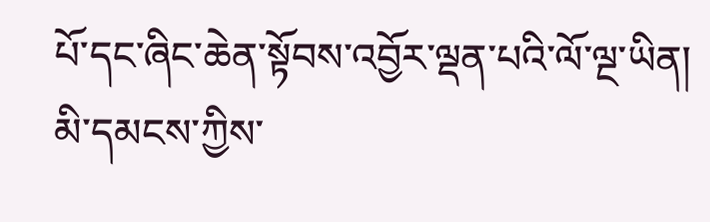པོ་དང་ཞིང་ཆེན་སྟོབས་འབྱོར་ལྡན་པའི་ལོ་ལྔ་ཡིན། མི་དམངས་ཀྱིས་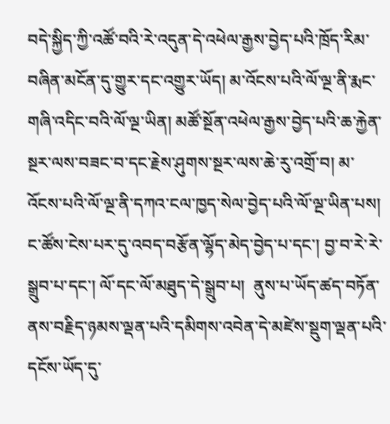བདེ་སྐྱིད་ཀྱི་འཚོ་བའི་རེ་འདུན་དེ་འཕེལ་རྒྱས་བྱེད་པའི་ཁྲོད་རིམ་བཞིན་མངོན་དུ་གྱུར་དང་འགྱུར་ཡོད། མ་འོངས་པའི་ལོ་ལྔ་ནི་རྨང་གཞི་འདིང་བའི་ལོ་ལྔ་ཡིན། མཚོ་སྔོན་འཕེལ་རྒྱས་བྱེད་པའི་ཆ་རྐྱེན་སྔར་ལས་བཟང་བ་དང་རྗེས་ཤུགས་སྔར་ལས་ཆེ་རུ་འགྲོ་བ། མ་འོངས་པའི་ལོ་ལྔ་ནི་དཀའ་ངལ་ཁྱད་སེལ་བྱེད་པའི་ལོ་ལྔ་ཡིན་པས། ང་ཚོས་ངེས་པར་དུ་འབད་བརྩོན་ལྷོད་མེད་བྱེད་པ་དང་། བྱ་བ་རེ་རེ་སྒྲུབ་པ་དང་། ལོ་དང་ལོ་མཐུད་དེ་སྒྲུབ་པ།  ནུས་པ་ཡོད་ཚད་བཏོན་ནས་བརྗིད་ཉམས་ལྡན་པའི་དམིགས་འབེན་དེ་མཛེས་སྡུག་ལྡན་པའི་དངོས་ཡོད་དུ་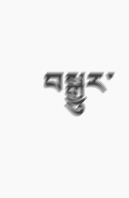བསྒྱུར་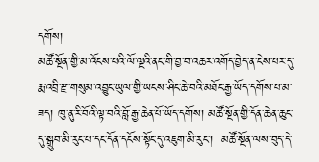དགོས།
མཚོ་སྔོན་གྱི་མ་འོངས་པའི་ལོ་ལྔའི་ནང་གི་བྱ་བ་འཆར་འགོད་བྱེད་ན་ངེས་པར་དུ་རྨ་འབྲི་རྫ་གསུམ་འབྱུང་ཡུལ་གྱི་ཡངས་ཤིང་ཆེ་བའི་མཐོང་རྒྱ་ཡོད་དགོས་པ་མ་ཟད། ཁུ་ནུ་རི་བོའི་ལྟ་བའི་བློ་རྒྱ་ཆེན་པོ་ཡོད་དགོས། མཚོ་སྔོན་གྱི་དོན་ཆེན་ཆུང་དུ་སྒྲུབ་མི་རུང་པ་དང་དོན་དངོས་སྟོང་དུ་འཇུག་མི་རུང་།  མཚོ་སྔོན་ལས་བུད་དེ་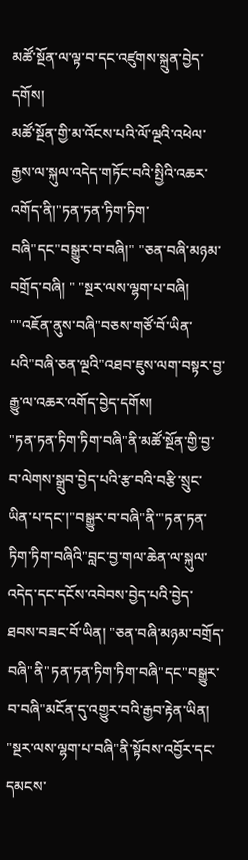མཚོ་སྔོན་ལ་ལྟ་བ་དང་འཛུགས་སྐྲུན་བྱེད་དགོས།
མཚོ་སྔོན་གྱི་མ་འོངས་པའི་ལོ་ལྔའི་འཕེལ་རྒྱས་ལ་སྐུལ་འདེད་གཏོང་བའི་སྤྱིའི་འཆར་འགོད་ནི།"ཏན་ཏན་ཏིག་ཏིག་བཞི"དང"བསྒྱུར་བ་བཞི།" "ཅན་བཞི་མཉམ་བགྲོད་བཞི། " "སྔར་ལས་ལྷག་པ་བཞི། ""འཇོན་ནུས་བཞི"བཅས་གཙོ་བོ་ཡིན་པའི"བཞི་ཅན་ལྔའི"འཐབ་ཇུས་ལག་བསྟར་བྱ་རྒྱུ་ལ་འཆར་འགོད་བྱེད་དགོས།
"ཏན་ཏན་ཏིག་ཏིག་བཞི"ནི་མཚོ་སྔོན་གྱི་བྱ་བ་ལེགས་སྒྲུབ་བྱེད་པའི་རྩ་བའི་བརྩི་སྲུང་ཡིན་པ་དང་།"བསྒྱུར་བ་བཞི"ནི་"ཏན་ཏན་ཏིག་ཏིག་བཞིའི"བླང་བྱ་གལ་ཆེན་ལ་སྐུལ་འདེད་དང་དངོས་འབེབས་བྱེད་པའི་བྱེད་ཐབས་བཟང་བོ་ཡིན། "ཅན་བཞི་མཉམ་བགྲོད་བཞི"ནི"ཏན་ཏན་ཏིག་ཏིག་བཞི"དང"བསྒྱུར་བ་བཞི"མངོན་དུ་འགྱུར་བའི་རྒྱབ་རྟེན་ཡིན། "སྔར་ལས་ལྷག་པ་བཞི"ནི་སྟོབས་འབྱོར་དང་དམངས་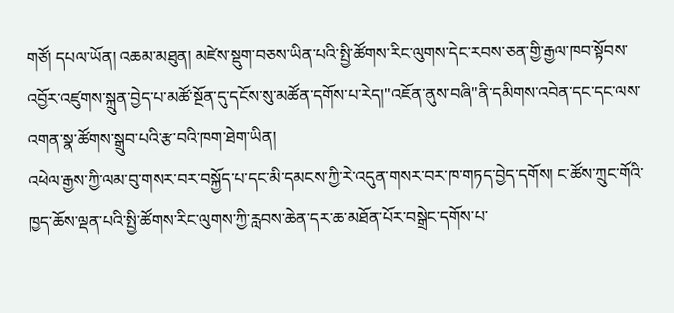གཙོ། དཔལ་ཡོན། འཆམ་མཐུན། མཛེས་སྡུག་བཅས་ཡིན་པའི་སྤྱི་ཚོགས་རིང་ལུགས་དེང་རབས་ཅན་གྱི་རྒྱལ་ཁབ་སྟོབས་འབྱོར་འཛུགས་སྐྲུན་བྱེད་པ་མཚོ་སྔོན་དུ་དངོས་སུ་མཚོན་དགོས་པ་རེད།"འཇོན་ནུས་བཞི"ནི་དམིགས་འབེན་དང་དང་ལས་འགན་སྣ་ཚོགས་སྒྲུབ་པའི་རྩ་བའི་ཁག་ཐེག་ཡིན།
འཕེལ་རྒྱས་ཀྱི་ལམ་བུ་གསར་བར་བསྐྱོད་པ་དང་མི་དམངས་ཀྱི་རེ་འདུན་གསར་བར་ཁ་གཏད་བྱེད་དགོས། ང་ཚོས་ཀྲུང་གོའི་ཁྱད་ཆོས་ལྡན་པའི་སྤྱི་ཚོགས་རིང་ལུགས་ཀྱི་རླབས་ཆེན་དར་ཆ་མཐོན་པོར་བསྒྲེང་དགོས་པ་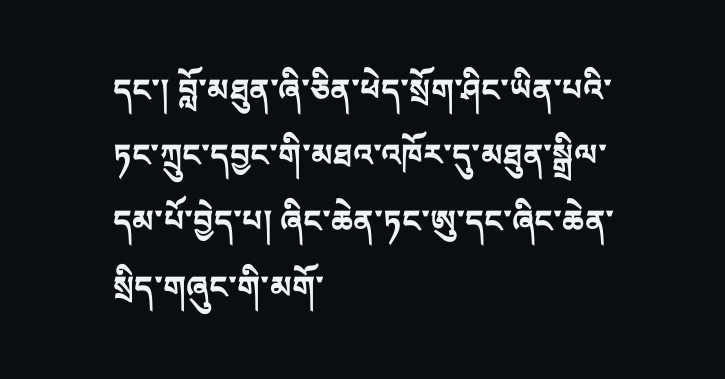དང་། བློ་མཐུན་ཞི་ཅིན་ཕེད་སྲོག་ཤིང་ཡིན་པའི་ཏང་ཀྲུང་དབྱང་གི་མཐའ་འཁོར་དུ་མཐུན་སྒྲིལ་དམ་པོ་བྱེད་པ། ཞིང་ཆེན་ཏང་ཨུ་དང་ཞིང་ཆེན་སྲིད་གཞུང་གི་མགོ་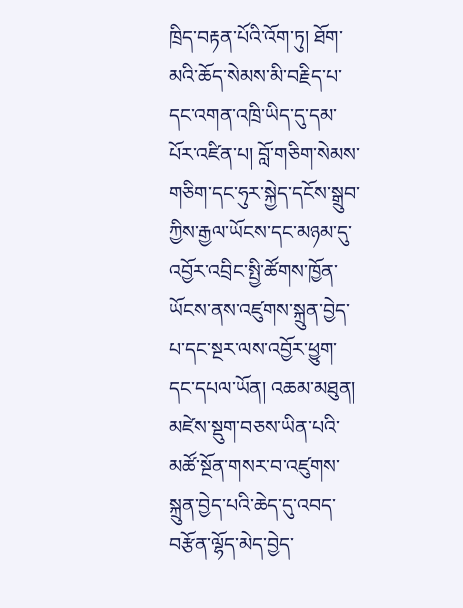ཁྲིད་བརྟན་པོའི་འོག་ཏུ། ཐོག་མའི་ཆོད་སེམས་མི་བརྗིད་པ་དང་འགན་འཁྲི་ཡིད་དུ་དམ་པོར་འཛིན་པ། བློ་གཅིག་སེམས་གཅིག་དང་ཧུར་སྐྱེད་དངོས་སྒྲུབ་ཀྱིས་རྒྱལ་ཡོངས་དང་མཉམ་དུ་འབྱོར་འབྲིང་སྤྱི་ཚོགས་ཁྱོན་ཡོངས་ནས་འཛུགས་སྐྲུན་བྱེད་པ་དང་སྔར་ལས་འབྱོར་ཕྱུག་དང་དཔལ་ཡོན། འཆམ་མཐུན། མཛེས་སྡུག་བཅས་ཡིན་པའི་མཚོ་སྔོན་གསར་བ་འཛུགས་སྐྲུན་བྱེད་པའི་ཆེད་དུ་འབད་བརྩོན་ལྷོད་མེད་བྱེད་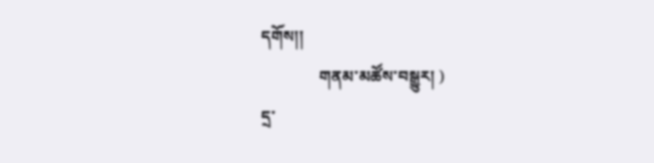དགོས།།
              གནམ་མཚོས་བསྒྱུར། )
དྲ་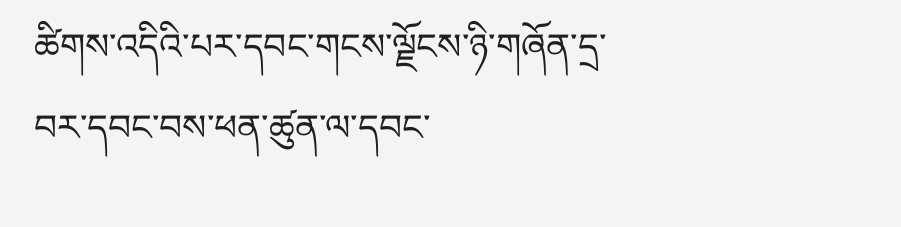ཚིགས་འདིའི་པར་དབང་གངས་ལྗོངས་ཉི་གཞོན་དྲ་བར་དབང་བས་ཕན་ཚུན་ལ་དབང་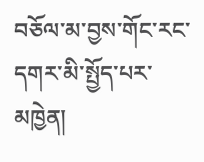བཅོལ་མ་བྱས་གོང་རང་དགར་མི་སྤྱོད་པར་མཁྱེན།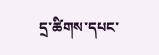དྲ་ཚིགས་དཔང་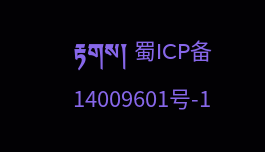རྟགས། 蜀ICP备14009601号-1